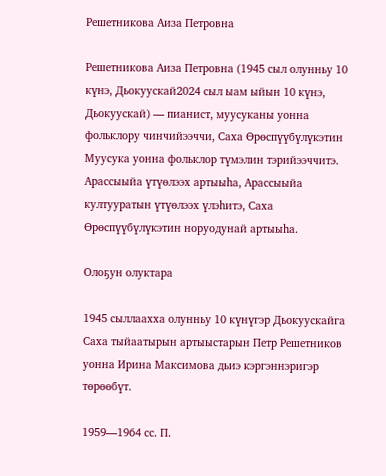Решетникова Аиза Петровна

Решетникова Аиза Петровна (1945 сыл олунньу 10 күнэ, Дьокуускай2024 сыл ыам ыйын 10 күнэ, Дьокуускай) — пианист, муусуканы уонна фольклору чинчийээччи, Саха Өрөспүүбүлүкэтин Муусука уонна фольклор түмэлин тэрийээччитэ. Арассыыйа үтүөлээх артыыһа, Арассыыйа култууратын үтүөлээх үлэһитэ, Саха Өрөспүүбүлүкэтин норуодунай артыыһа.

Олоҕун олуктара

1945 сыллаахха олунньу 10 күнүгэр Дьокуускайга Саха тыйаатырын артыыстарын Петр Решетников уонна Ирина Максимова дьиэ кэргэннэригэр төрөөбүт.

1959—1964 сс. П.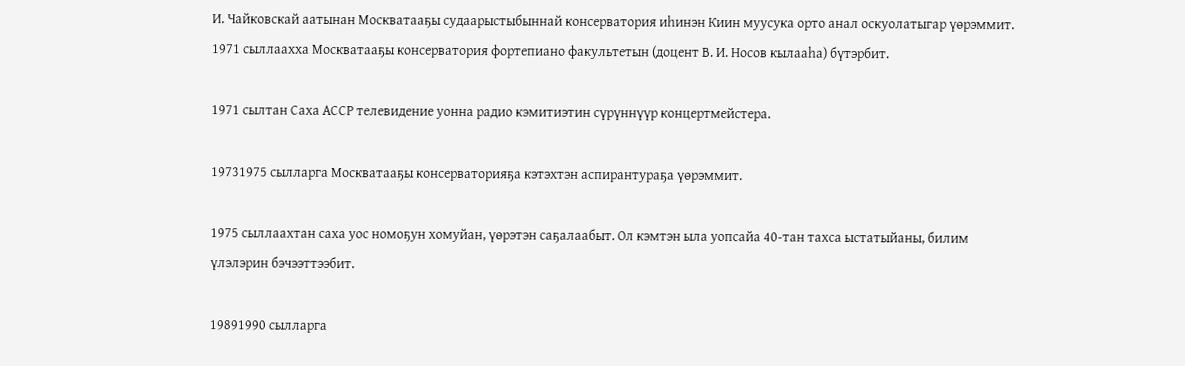И. Чайковскай аатынан Москватааҕы судаарыстыбыннай консерватория иһинэн Киин муусука орто анал оскуолатыгар үөрэммит. 1971 сыллаахха Москватааҕы консерватория фортепиано факультетын (доцент В. И. Носов кылааһа) бүтэрбит.

1971 сылтан Саха АССР телевидение уонна радио кэмитиэтин сүрүннүүр концертмейстера.

19731975 сылларга Москватааҕы консерваторияҕа кэтэхтэн аспирантураҕа үөрэммит.

1975 сыллаахтан саха уос номоҕун хомуйан, үөрэтэн саҕалаабыт. Ол кэмтэн ыла уопсайа 40-тан тахса ыстатыйаны, билим үлэлэрин бэчээттээбит.

19891990 сылларга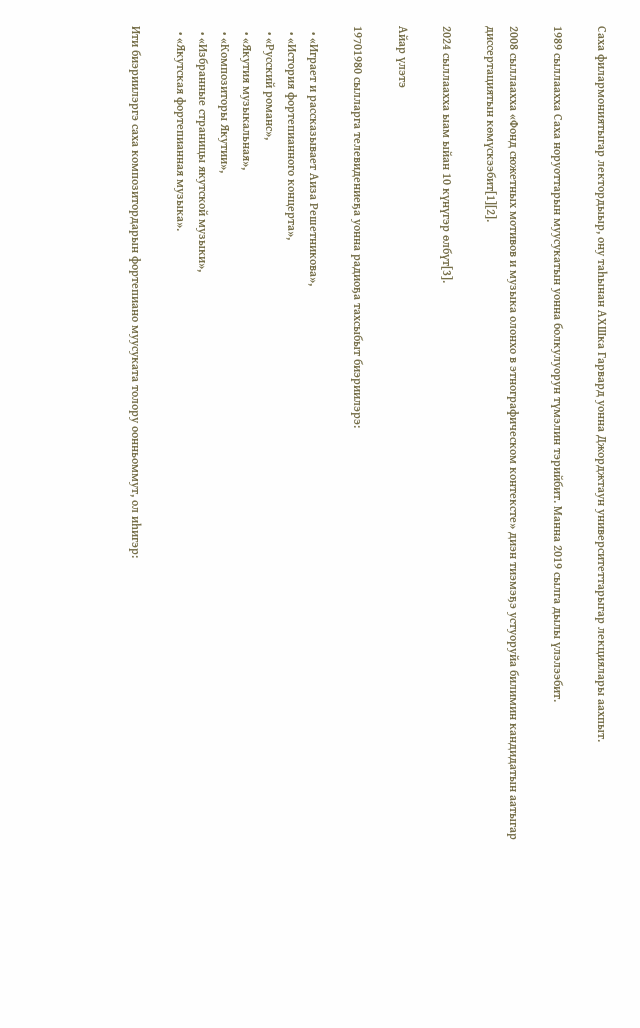Саха филармониятыгар лектордыыр, ону таһынан АХШка Гарвард уонна Джорджтаун университеттарыгар лекциялары аахпыт.

1989 сыллаахха Саха норуоттарын муусукатын уонна болкулуорун түмэлин тэрийбит. Манна 2019 сылга дылы үлэлээбит.

2008 сыллаахха «Фонд сюжетных мотивов и музыка олонхо в этнографическом контексте» диэн тиэмэҕэ устуоруйа билимин кандидатын аатыгар диссертациятын көмүскээбит[1][2].

2024 сыллаахха ыам ыйан 10 күнүгэр өлбүт[3].

Айар үлэтэ

19701980 сылларга телевидениеҕа уонна радиоҕа тахсыбыт биэриилэрэ:

  • «Играет и рассказывает Аиза Решетникова»,
  • «История фортепианного концерта»,
  • «Русский романс»,
  • «Якутия музыкальная»,
  • «Композиторы Якутии»,
  • «Избранные страницы якутской музыки»,
  • «Якутская фортепианная музыка».

Ити биэриилэргэ саха композитордарын фортепиано муусуката толору оонньоммут, ол иһигэр: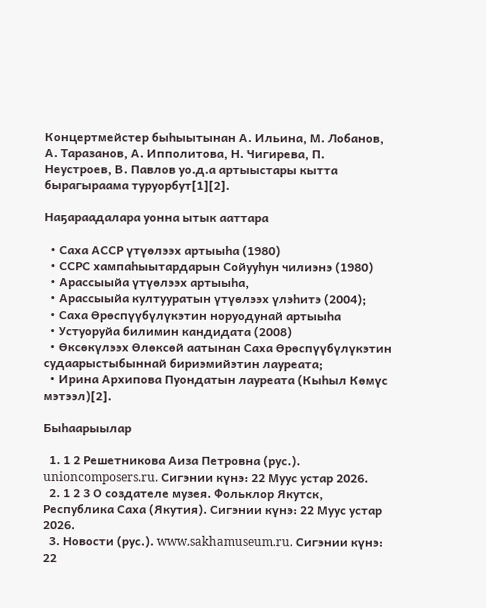Концертмейстер быһыытынан А. Ильина, М. Лобанов, А. Таразанов, А. Ипполитова, Н. Чигирева, П. Неустроев, В. Павлов уо.д.а артыыстары кытта бырагыраама туруорбут[1][2].

Наҕараадалара уонна ытык ааттара

  • Саха АССР үтүөлээх артыыһа (1980)
  • ССРС хампаһыытардарын Сойууһун чилиэнэ (1980)
  • Арассыыйа үтүөлээх артыыһа,
  • Арассыыйа култууратын үтүөлээх үлэһитэ (2004);
  • Саха Өрөспүүбүлүкэтин норуодунай артыыһа
  • Устуоруйа билимин кандидата (2008)
  • Өксөкүлээх Өлөксөй аатынан Саха Өрөспүүбүлүкэтин судаарыстыбыннай бириэмийэтин лауреата;
  • Ирина Архипова Пуондатын лауреата (Кыһыл Көмүс мэтээл)[2].

Быһаарыылар

  1. 1 2 Решетникова Аиза Петровна (рус.). unioncomposers.ru. Сигэнии күнэ: 22 Муус устар 2026.
  2. 1 2 3 О создателе музея. Фольклор Якутск, Республика Саха (Якутия). Сигэнии күнэ: 22 Муус устар 2026.
  3. Новости (рус.). www.sakhamuseum.ru. Сигэнии күнэ: 22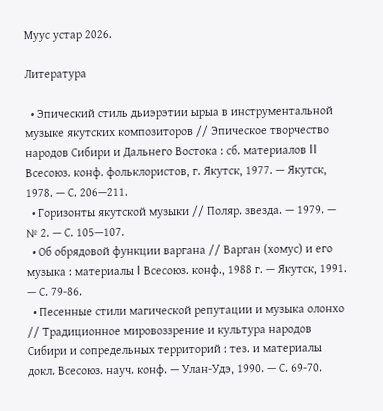Муус устар 2026.

Литература

  • Эпический стиль дьиэрэтии ырыа в инструментальной музыке якутских композиторов // Эпическое творчество народов Сибири и Дальнего Востока : сб. материалов II Всесоюз. конф. фольклористов, г. Якутск, 1977. — Якутск, 1978. — С. 206—211.
  • Горизонты якутской музыки // Поляр. звезда. — 1979. — № 2. — С. 105—107.
  • Об обрядовой функции варгана // Варган (хомус) и его музыка : материалы I Всесоюз. конф., 1988 г. — Якутск, 1991. — С. 79-86.
  • Песенные стили магической репутации и музыка олонхо // Традиционное мировоззрение и культура народов Сибири и сопредельных территорий : тез. и материалы докл. Всесоюз. науч. конф. — Улан-Удэ, 1990. — С. 69-70.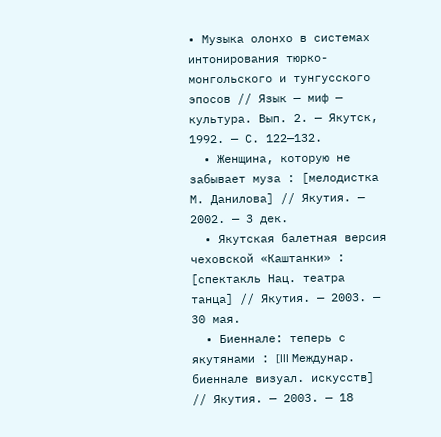• Музыка олонхо в системах интонирования тюрко-монгольского и тунгусского эпосов // Язык — миф — культура. Вып. 2. — Якутск, 1992. — С. 122—132.
  • Женщина, которую не забывает муза : [мелодистка М. Данилова] // Якутия. — 2002. — 3 дек.
  • Якутская балетная версия чеховской «Каштанки» : [спектакль Нац. театра танца] // Якутия. — 2003. — 30 мая.
  • Биеннале: теперь с якутянами : [III Междунар. биеннале визуал. искусств] // Якутия. — 2003. — 18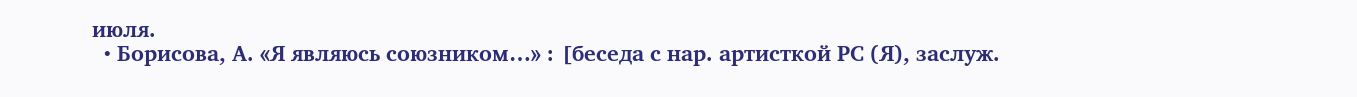июля.
  • Борисова, А. «Я являюсь союзником…» : [беседа с нар. артисткой РС (Я), заслуж.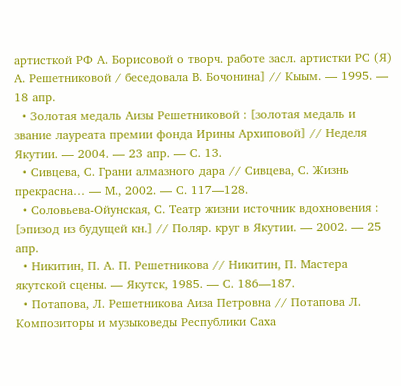артисткой РФ А. Борисовой о творч. работе засл. артистки РС (Я) А. Решетниковой / беседовала В. Бочонина] // Кыым. — 1995. — 18 апр.
  • Золотая медаль Аизы Решетниковой : [золотая медаль и звание лауреата премии фонда Ирины Архиповой] // Неделя Якутии. — 2004. — 23 апр. — С. 13.
  • Сивцева, С. Грани алмазного дара // Сивцева, С. Жизнь прекрасна… — М., 2002. — С. 117—128.
  • Соловьева-Ойунская, С. Театр жизни источник вдохновения : [эпизод из будущей кн.] // Поляр. круг в Якутии. — 2002. — 25 апр.
  • Никитин, П. А. П. Решетникова // Никитин, П. Мастера якутской сцены. — Якутск, 1985. — С. 186—187.
  • Потапова, Л. Решетникова Аиза Петровна // Потапова Л. Композиторы и музыковеды Республики Саха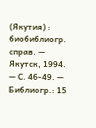(Якутия) : биобиблиогр. справ. — Якутск, 1994. — С. 46-49. — Библиогр.: 15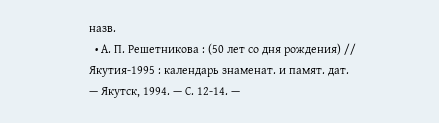назв.
  • А. П. Решетникова : (50 лет со дня рождения) // Якутия-1995 : календарь знаменат. и памят. дат. — Якутск, 1994. — С. 12-14. —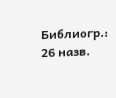Библиогр.: 26 назв.